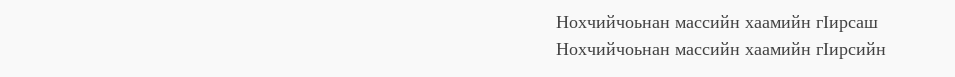Нохчийчоьнан массийн хаамийн гӀирсаш
Нохчийчоьнан массийн хаамийн гӀирсийн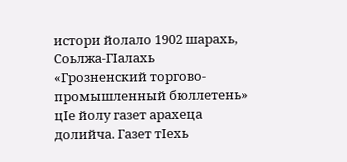истори йолало 1902 шарахь, Соьлжа-ГӀалахь «Грозненский торгово-промышленный бюллетень» цӀе йолу газет арахеца долийча. Газет тӀехь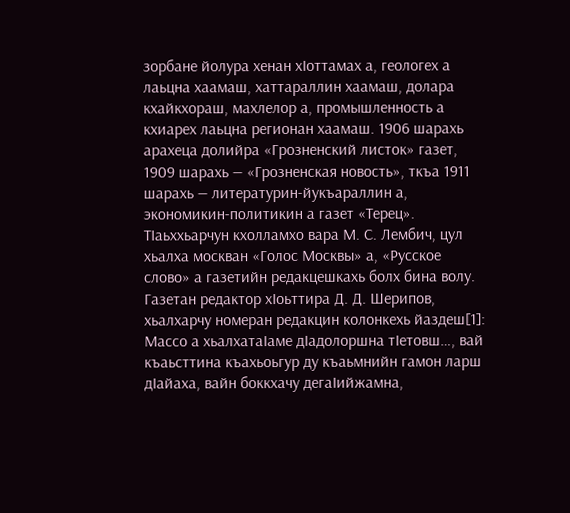зорбане йолура хенан хӀоттамах а, геологех а лаьцна хаамаш, хаттараллин хаамаш, долара кхайкхораш, махлелор а, промышленность а кхиарех лаьцна регионан хаамаш. 1906 шарахь арахеца долийра «Грозненский листок» газет, 1909 шарахь — «Грозненская новость», ткъа 1911 шарахь — литературин-йукъараллин а, экономикин-политикин а газет «Терец». ТӀаьххьарчун кхолламхо вара М. С. Лембич, цул хьалха москван «Голос Москвы» а, «Русское слово» а газетийн редакцешкахь болх бина волу. Газетан редактор хӀоьттира Д. Д. Шерипов, хьалхарчу номеран редакцин колонкехь йаздеш[1]:
Массо а хьалхатаIаме дӀадолоршна тӀетовш…, вай къаьсттина къахьоьгур ду къаьмнийн гамон ларш дӀайаха, вайн боккхачу дегаIийжамна,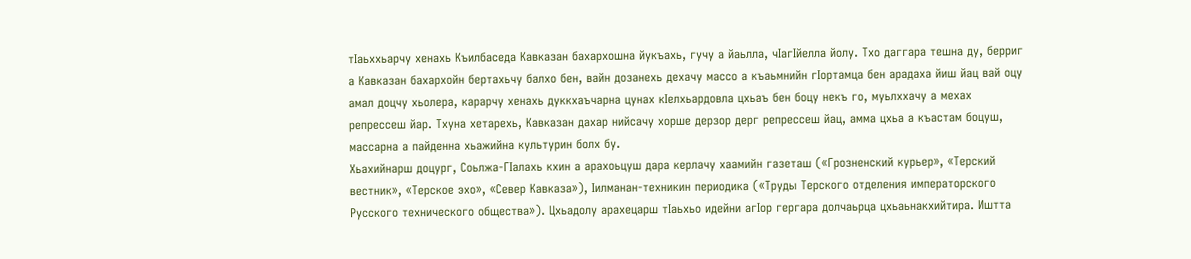тӀаьххьарчу хенахь Къилбаседа Кавказан бахархошна йукъахь, гучу а йаьлла, чӀагӀйелла йолу. Тхо даггара тешна ду, берриг а Кавказан бахархойн бертахьчу балхо бен, вайн дозанехь дехачу массо а къаьмнийн гIортамца бен арадаха йиш йац вай оцу амал доцчу хьолера, карарчу хенахь дуккхаъчарна цунах кIелхьардовла цхьаъ бен боцу некъ го, муьлххачу а мехах репрессеш йар. Тхуна хетарехь, Кавказан дахар нийсачу хорше дерзор дерг репрессеш йац, амма цхьа а къастам боцуш, массарна а пайденна хьажийна культурин болх бу.
Хьахийнарш доцург, Соьлжа-ГӀалахь кхин а арахоьцуш дара керлачу хаамийн газеташ («Грозненский курьер», «Терский вестник», «Терское эхо», «Север Кавказа»), Iилманан-техникин периодика («Труды Терского отделения императорского Русского технического общества»). Цхьадолу арахецарш тӀаьхьо идейни агӀор гергара долчаьрца цхьаьнакхийтира. Иштта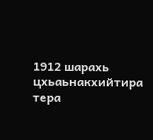1912 шарахь цхьаьнакхийтира тера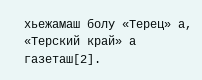хьежамаш болу «Терец» а, «Терский край» а газеташ[2].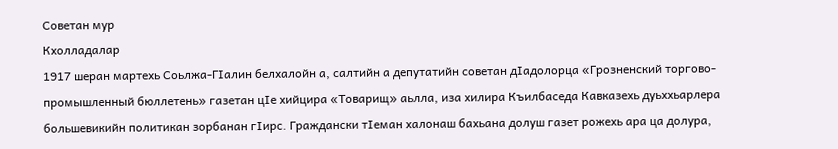Советан мур
Кхолладалар
1917 шеран мартехь Соьлжа-ГӀалин белхалойн а, салтийн а депутатийн советан дIадолорца «Грозненский торгово-промышленный бюллетень» газетан цӀе хийцира «Товарищ» аьлла, иза хилира Къилбаседа Кавказехь дуьххьарлера большевикийн политикан зорбанан гӀирс. Граждански тӀеман халонаш бахьана долуш газет рожехь ара ца долура,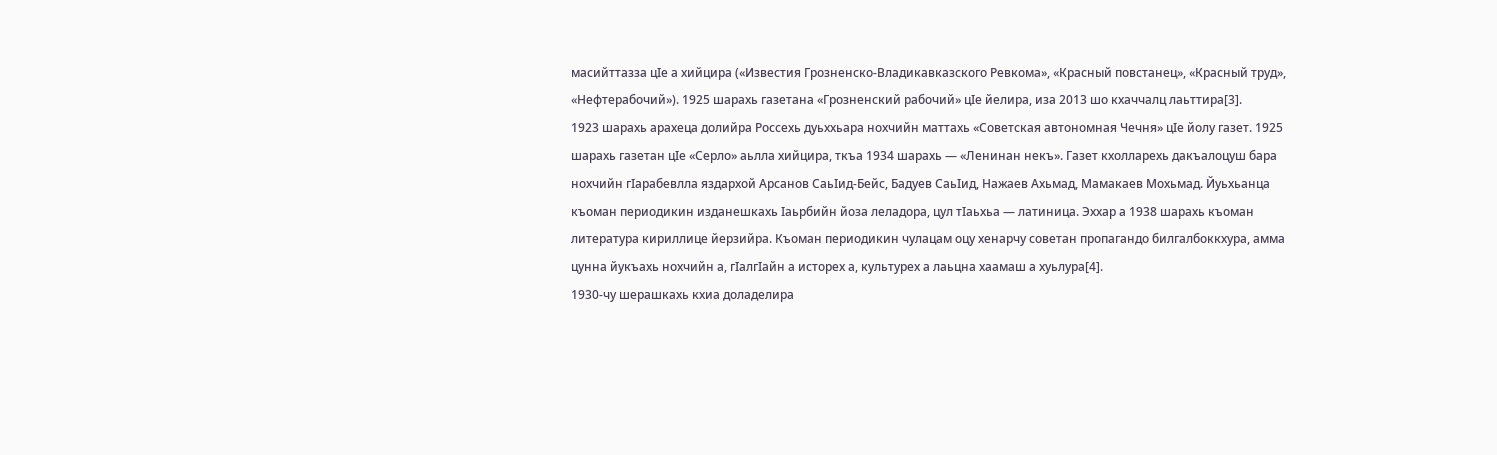масийттазза цӀе а хийцира («Известия Грозненско-Владикавказского Ревкома», «Красный повстанец», «Красный труд», «Нефтерабочий»). 1925 шарахь газетана «Грозненский рабочий» цӀе йелира, иза 2013 шо кхаччалц лаьттира[3].
1923 шарахь арахеца долийра Россехь дуьххьара нохчийн маттахь «Советская автономная Чечня» цӀе йолу газет. 1925 шарахь газетан цӀе «Серло» аьлла хийцира, ткъа 1934 шарахь — «Ленинан некъ». Газет кхолларехь дакъалоцуш бара нохчийн гӀарабевлла яздархой Арсанов СаьIид-Бейс, Бадуев СаьӀид, Нажаев Ахьмад, Мамакаев Мохьмад. Йуьхьанца къоман периодикин изданешкахь Ӏаьрбийн йоза леладора, цул тӀаьхьа — латиница. Эххар а 1938 шарахь къоман литература кириллице йерзийра. Къоман периодикин чулацам оцу хенарчу советан пропагандо билгалбоккхура, амма цунна йукъахь нохчийн а, гӀалгӀайн а исторех а, культурех а лаьцна хаамаш а хуьлура[4].
1930-чу шерашкахь кхиа доладелира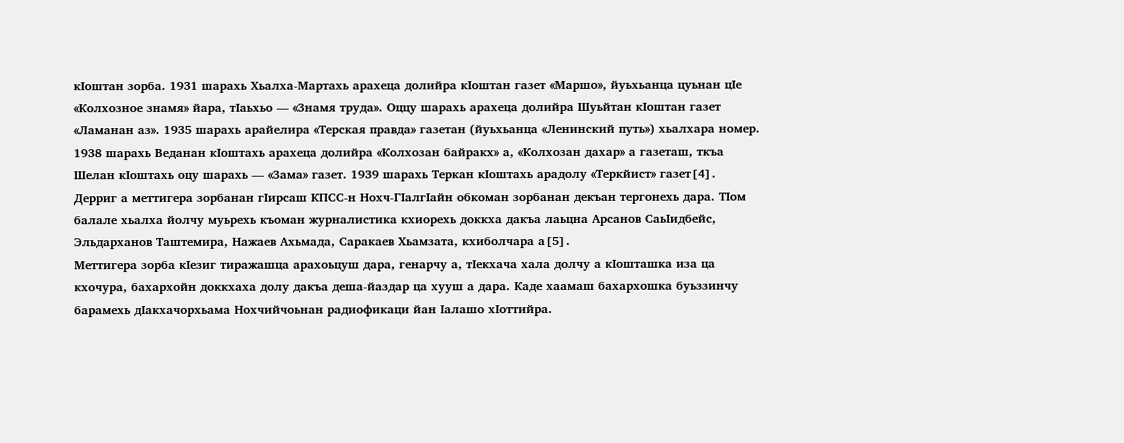кӀоштан зорба. 1931 шарахь Хьалха-Мартахь арахеца долийра кӀоштан газет «Маршо», йуьхьанца цуьнан цӀе «Колхозное знамя» йара, тӀаьхьо — «Знамя труда». Оццу шарахь арахеца долийра Шуьйтан кӀоштан газет «Ламанан аз». 1935 шарахь арайелира «Терская правда» газетан (йуьхьанца «Ленинский путь») хьалхара номер. 1938 шарахь Веданан кӀоштахь арахеца долийра «Колхозан байракх» а, «Колхозан дахар» а газеташ, ткъа Шелан кӀоштахь оцу шарахь — «Зама» газет. 1939 шарахь Теркан кӀоштахь арадолу «Теркйист» газет[4].
Дерриг а меттигера зорбанан гӀирсаш КПСС-н Нохч-ГӀалгӀайн обкоман зорбанан декъан тергонехь дара. ТӀом балале хьалха йолчу муьрехь къоман журналистика кхиорехь доккха дакъа лаьцна Арсанов СаьIидбейс, Эльдарханов Таштемира, Нажаев Ахьмада, Саракаев Хьамзата, кхиболчара а[5].
Меттигера зорба кӀезиг тиражашца арахоьцуш дара, генарчу а, тIекхача хала долчу а кӀошташка иза ца кхочура, бахархойн доккхаха долу дакъа деша-йаздар ца хууш а дара. Каде хаамаш бахархошка буьззинчу барамехь дӀакхачорхьама Нохчийчоьнан радиофикаци йан Ӏалашо хӀоттийра.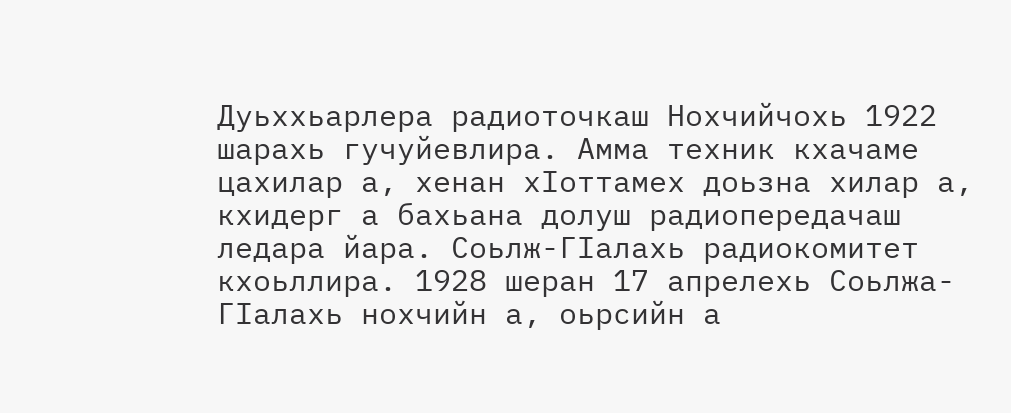Дуьххьарлера радиоточкаш Нохчийчохь 1922 шарахь гучуйевлира. Амма техник кхачаме цахилар а, хенан хӀоттамех доьзна хилар а, кхидерг а бахьана долуш радиопередачаш ледара йара. Соьлж-ГӀалахь радиокомитет кхоьллира. 1928 шеран 17 апрелехь Соьлжа-ГӀалахь нохчийн а, оьрсийн а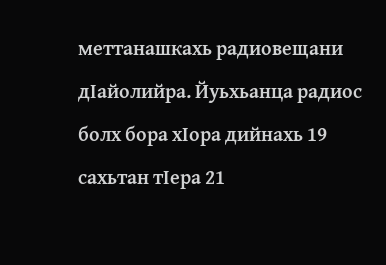меттанашкахь радиовещани дӀайолийра. Йуьхьанца радиос болх бора хӀора дийнахь 19 сахьтан тӀера 21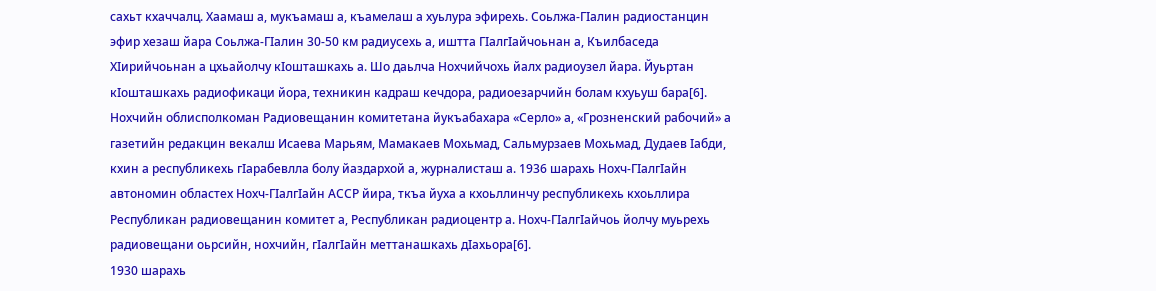сахьт кхаччалц. Хаамаш а, мукъамаш а, къамелаш а хуьлура эфирехь. Соьлжа-ГӀалин радиостанцин эфир хезаш йара Соьлжа-ГӀалин 30-50 км радиусехь а, иштта ГӀалгӀайчоьнан а, Къилбаседа ХӀирийчоьнан а цхьайолчу кӀошташкахь а. Шо даьлча Нохчийчохь йалх радиоузел йара. Йуьртан кӀошташкахь радиофикаци йора, техникин кадраш кечдора, радиоезарчийн болам кхуьуш бара[6].
Нохчийн облисполкоман Радиовещанин комитетана йукъабахара «Серло» а, «Грозненский рабочий» а газетийн редакцин векалш Исаева Марьям, Мамакаев Мохьмад, Сальмурзаев Мохьмад, Дудаев Iабди, кхин а республикехь гӀарабевлла болу йаздархой а, журналисташ а. 1936 шарахь Нохч-ГӀалгӀайн автономин областех Нохч-ГIалгIайн АССР йира, ткъа йуха а кхоьллинчу республикехь кхоьллира Республикан радиовещанин комитет а, Республикан радиоцентр а. Нохч-ГӀалгӀайчоь йолчу муьрехь радиовещани оьрсийн, нохчийн, гӀалгӀайн меттанашкахь дӀахьора[6].
1930 шарахь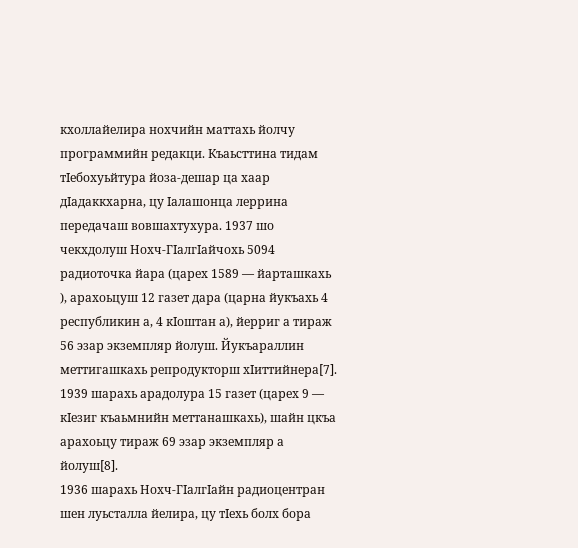кхоллайелира нохчийн маттахь йолчу программийн редакци. Къаьсттина тидам тӀебохуьйтура йоза-дешар ца хаар дӀадаккхарна, цу Ӏалашонца леррина передачаш вовшахтухура. 1937 шо чекхдолуш Нохч-ГӀалгӀайчохь 5094 радиоточка йара (царех 1589 — йарташкахь ), арахоьцуш 12 газет дара (царна йукъахь 4 республикин а, 4 кӀоштан а), йерриг а тираж 56 эзар экземпляр йолуш. Йукъараллин меттигашкахь репродукторш хӀиттийнера[7]. 1939 шарахь арадолура 15 газет (царех 9 — кӀезиг къаьмнийн меттанашкахь), шайн цкъа арахоьцу тираж 69 эзар экземпляр а йолуш[8].
1936 шарахь Нохч-ГӀалгӀайн радиоцентран шен луьсталла йелира, цу тӀехь болх бора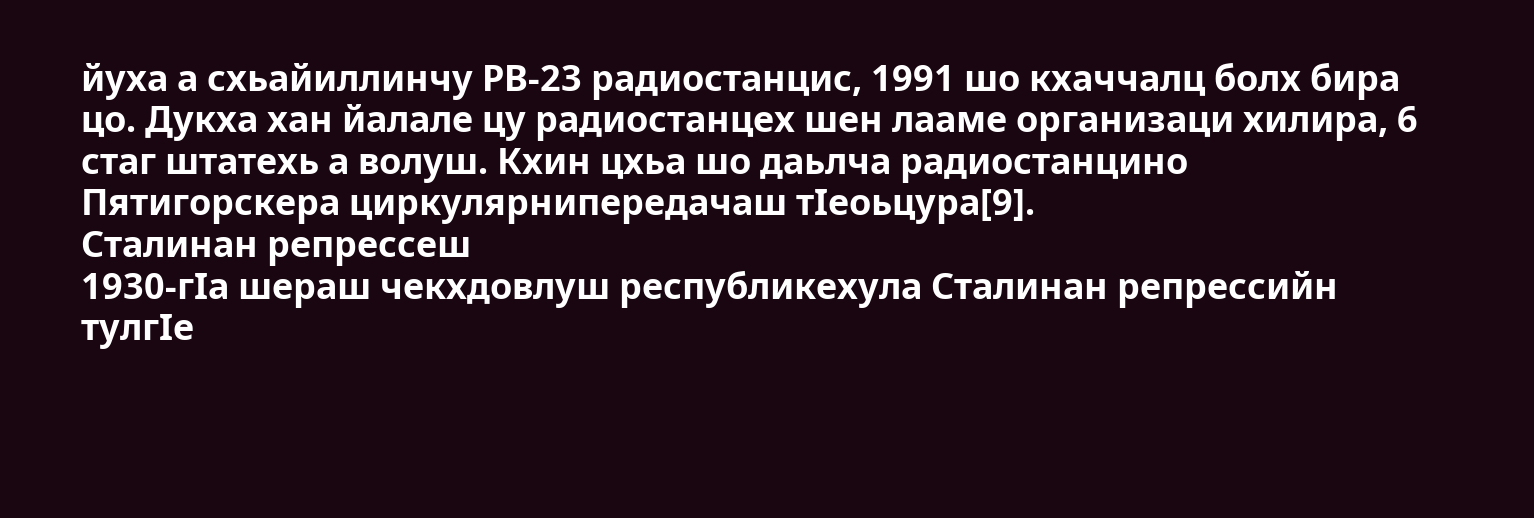йуха а схьайиллинчу РВ-23 радиостанцис, 1991 шо кхаччалц болх бира цо. Дукха хан йалале цу радиостанцех шен лааме организаци хилира, 6 стаг штатехь а волуш. Кхин цхьа шо даьлча радиостанцино Пятигорскера циркулярнипередачаш тӀеоьцура[9].
Сталинан репрессеш
1930-гӀа шераш чекхдовлуш республикехула Сталинан репрессийн тулгӀе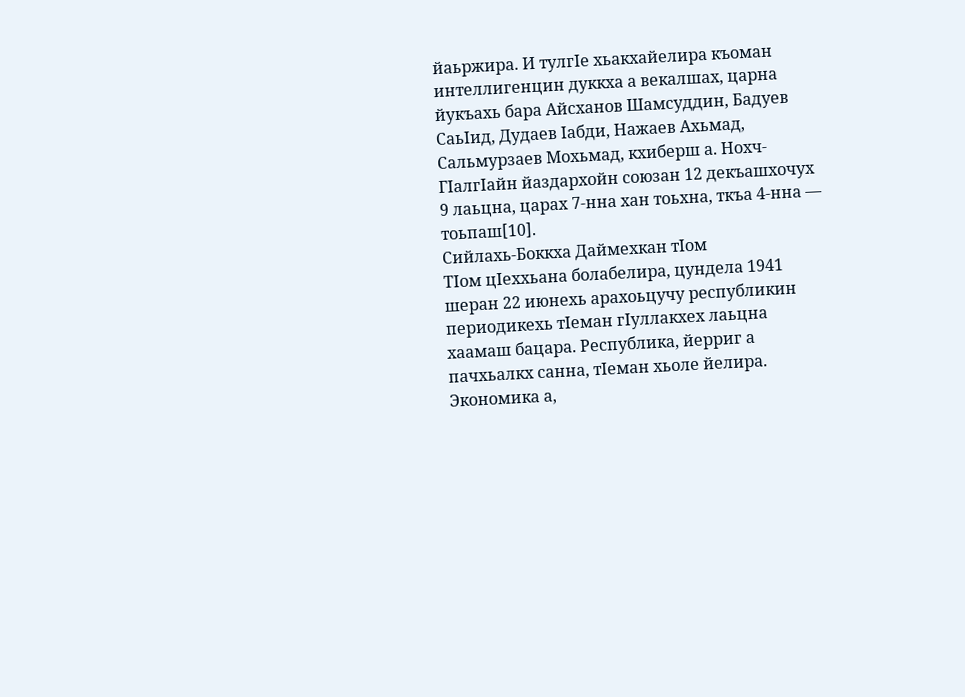йаьржира. И тулгӀе хьакхайелира къоман интеллигенцин дуккха а векалшах, царна йукъахь бара Айсханов Шамсуддин, Бадуев СаьӀид, Дудаев Iабди, Нажаев Ахьмад, Сальмурзаев Мохьмад, кхиберш а. Нохч-ГӀалгӀайн йаздархойн союзан 12 декъашхочух 9 лаьцна, царах 7-нна хан тоьхна, ткъа 4-нна — тоьпаш[10].
Сийлахь-Боккха Даймехкан тӀом
ТӀом цӀеххьана болабелира, цундела 1941 шеран 22 июнехь арахоьцучу республикин периодикехь тӀеман гӀуллакхех лаьцна хаамаш бацара. Республика, йерриг а пачхьалкх санна, тӀеман хьоле йелира. Экономика а,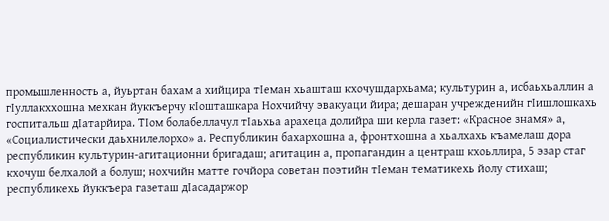промышленность а, йуьртан бахам а хийцира тӀеман хьашташ кхочушдархьама; культурин а, исбаьхьаллин а гӀуллакххошна мехкан йуккъерчу кӀошташкара Нохчийчу эвакуаци йира; дешаран учрежденийн гӀишлошкахь госпитальш дӀатарйира. ТӀом болабеллачул тӀаьхьа арахеца долийра ши керла газет: «Красное знамя» а, «Социалистически даьхнилелорхо» а. Республикин бахархошна а, фронтхошна а хьалхахь къамелаш дора республикин культурин-агитационни бригадаш; агитацин а, пропагандин а центраш кхоьллира, 5 эзар стаг кхочуш белхалой а болуш; нохчийн матте гочйора советан поэтийн тӀеман тематикехь йолу стихаш; республикехь йуккъера газеташ дӀасадаржор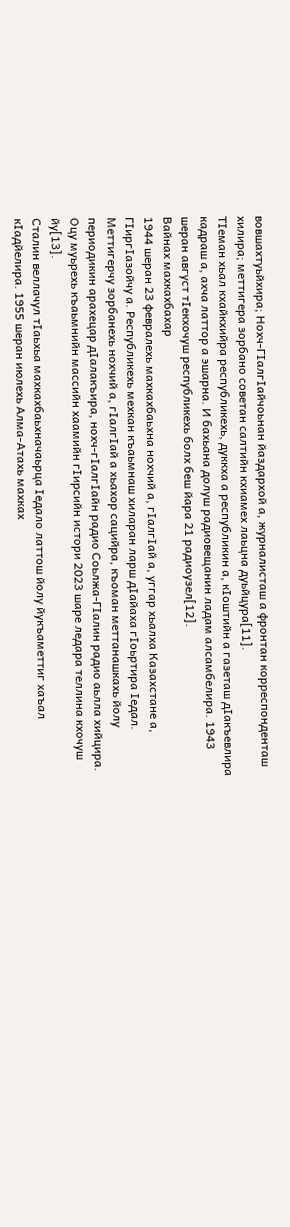вовшахтуьйхира; Нохч-ГӀалгӀайчоьнан йаздархой а, журналисташ а фронтан корреспонденташ хилира; меттигера зорбано советан салтийн кхиамех лаьцна дуьйцура[11].
ТӀеман хьал кхайкхийра республикехь, дуккха а республикин а, кӀоштийн а газеташ дӀакъевлира кадраш а, ахча латтор а эшарна. И бахьана долуш радиовещанин ладам алсамбелира. 1943 шеран август тIекхочуш республикехь болх беш йара 21 радиоузел[12].
Вайнах махкахбахар
1944 шеран 23 февралехь махкахбаьхна нохчий а, гӀалгӀай а, уггар хьалха Казахстане а, ГӀиргӀазойчу а. Республикехь мехкан къаьмнаш хиларан ларш дӀайаха гӀоьртира Ӏедал. Меттигерчу зорбанехь нохчий а, гӀалгӀай а хьахор сацийра, къоман меттанашкахь йолу периодикин арахецар дIалакъира, нохч-гӀалгӀайн радио Соьлжа-ГӀалин радио аьлла хийцира. Оцу муьрехь къаьмнийн массийн хаамийн гӀирсийн истори 2023 шаре ледара теллина кхочуш йу[13].
Сталин веллачул тӀаьхьа махкахбаьхначаьрца Ӏедало латтош йолу йукъаметтиг хаъал кӀадйелира. 1955 шеран июлехь Алма-Атахь махках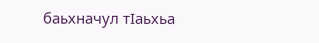баьхначул тӀаьхьа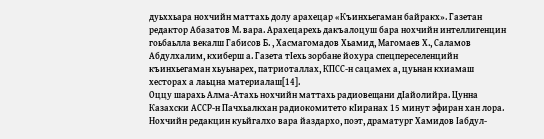дуьххьара нохчийн маттахь долу арахецар «Къинхьегаман байракх». Газетан редактор Абазатов М. вара. Арахецарехь дакъалоцуш бара нохчийн интеллигенцин гоьбаьлла векалш Габисов Б. , Хасмагомадов Хьамид, Магомаев Х., Саламов Абдулхалим, кхиберш а. Газета тӀехь зорбане йохура спецпереселенцийн къинхьегаман хьуьнарех, патриоталлах, КПСС-н сацамех а, цуьнан кхиамаш хесторах а лаьцна материалаш[14].
Оццу шарахь Алма-Атахь нохчийн маттахь радиовещани дӀайолийра. Цунна Казахски АССР-н Пачхьалкхан радиокомитето кӀиранах 15 минут эфиран хан лора. Нохчийн редакцин куьйгалхо вара йаздархо, поэт, драматург Хамидов Ӏабдул-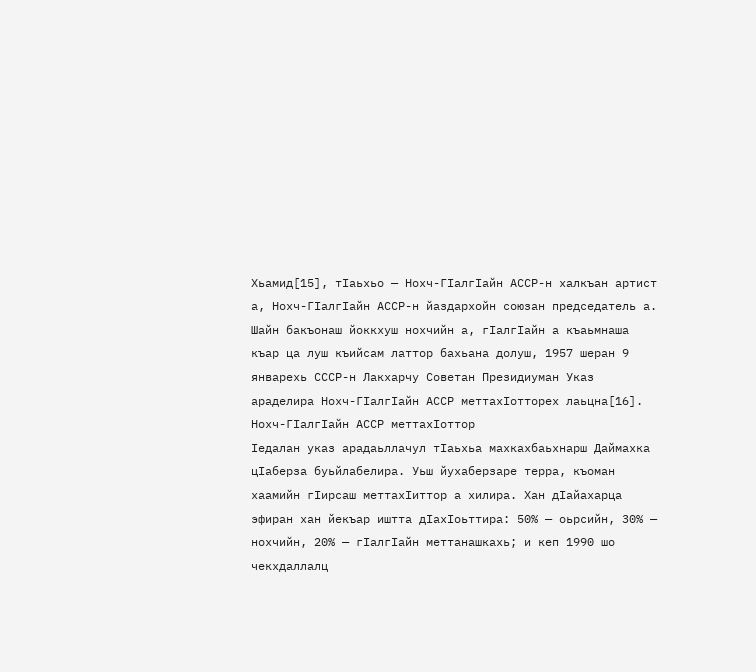Хьамид[15], тӀаьхьо — Нохч-ГӀалгӀайн АССР-н халкъан артист а, Нохч-ГӀалгӀайн АССР-н йаздархойн союзан председатель а.
Шайн бакъонаш йоккхуш нохчийн а, гӀалгӀайн а къаьмнаша къар ца луш къийсам латтор бахьана долуш, 1957 шеран 9 январехь СССР-н Лакхарчу Советан Президиуман Указ араделира Нохч-ГӀалгӀайн АССР меттахӀотторех лаьцна[16].
Нохч-ГӀалгӀайн АССР меттахӀоттор
Iедалан указ арадаьллачул тIаьхьа махкахбаьхнарш Даймахка цIаберза буьйлабелира. Уьш йухаберзаре терра, къоман хаамийн гӀирсаш меттахӀиттор а хилира. Хан дIайахарца эфиран хан йекъар иштта дIахIоьттира: 50% — оьрсийн, 30% — нохчийн, 20% — гIалгIайн меттанашкахь; и кеп 1990 шо чекхдаллалц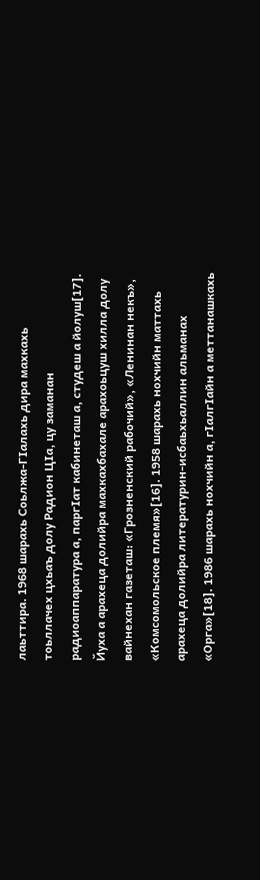лаьттира. 1968 шарахь Соьлжа-ГӀалахь дира махкахь тоьллачех цхьаъ долу Радион ЦIа, цу заманан радиоаппаратура а, паргIат кабинеташ а, студеш а йолуш[17]. Йуха а арахеца долийра махкахбахале арахоьцуш хилла долу вайнехан газеташ: «Грозненский рабочий», «Ленинан некъ», «Комсомольское племя»[16]. 1958 шарахь нохчийн маттахь арахеца долийра литературин-исбаьхьаллин альманах «Орга»[18]. 1986 шарахь нохчийн а, гIалгIайн а меттанашкахь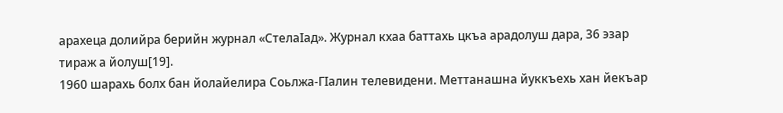арахеца долийра берийн журнал «СтелаIад». Журнал кхаа баттахь цкъа арадолуш дара, 36 эзар тираж а йолуш[19].
1960 шарахь болх бан йолайелира Соьлжа-ГIалин телевидени. Меттанашна йуккъехь хан йекъар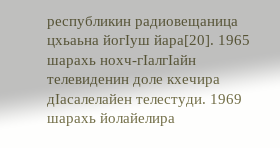республикин радиовещаница цхьаьна йогIуш йара[20]. 1965 шарахь нохч-гIалгIайн телевиденин доле кхечира дIасалелайен телестуди. 1969 шарахь йолайелира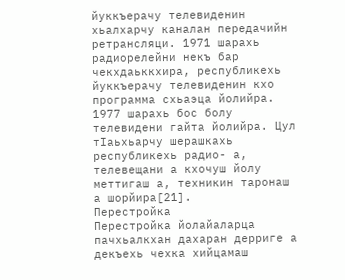йуккъерачу телевиденин хьалхарчу каналан передачийн ретрансляци. 1971 шарахь радиорелейни некъ бар чекхдаьккхира, республикехь йуккъерачу телевиденин кхо программа схьаэца йолийра. 1977 шарахь бос болу телевидени гайта йолийра. Цул тӀаьхьарчу шерашкахь республикехь радио- а, телевещани а кхочуш йолу меттигаш а, техникин таронаш а шорйира[21].
Перестройка
Перестройка йолайаларца пачхьалкхан дахаран дерриге а декъехь чехка хийцамаш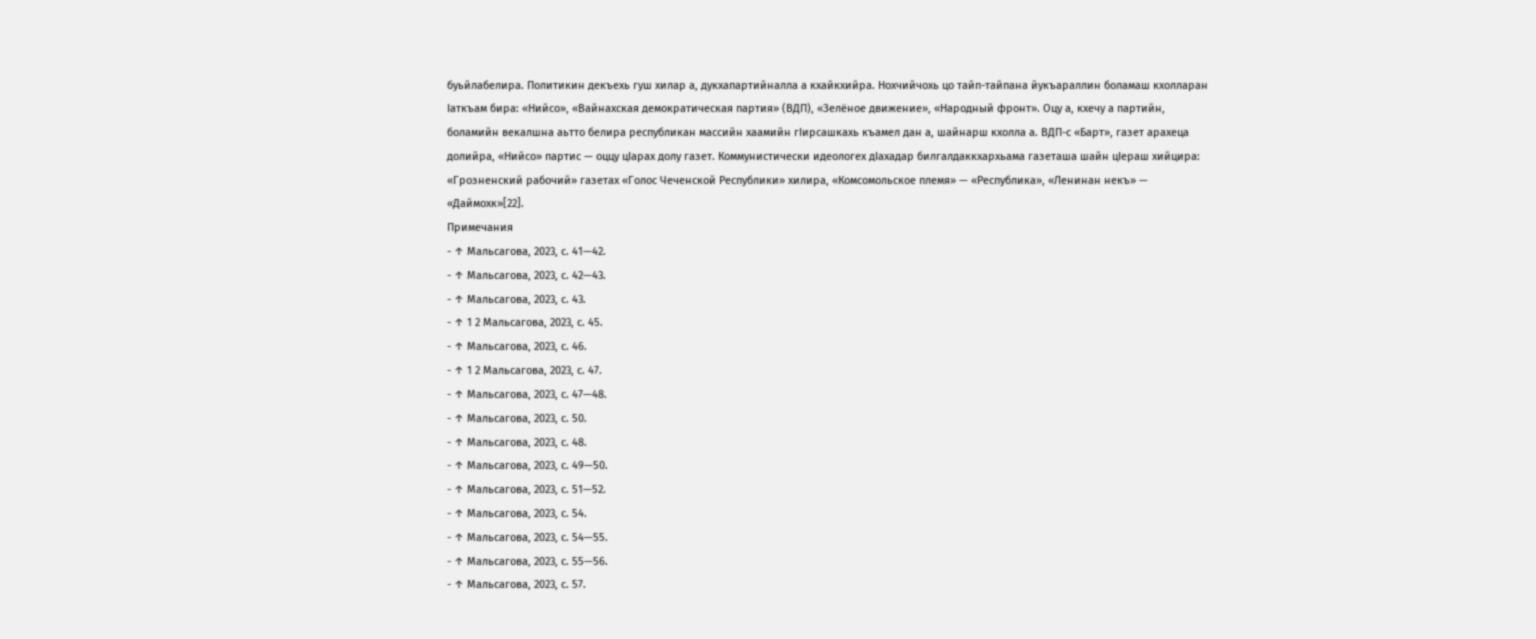буьйлабелира. Политикин декъехь гуш хилар а, дукхапартийналла а кхайкхийра. Нохчийчохь цо тайп-тайпана йукъараллин боламаш кхолларан Iаткъам бира: «Нийсо», «Вайнахская демократическая партия» (ВДП), «Зелёное движение», «Народный фронт». Оцу а, кхечу а партийн, боламийн векалшна аьтто белира республикан массийн хаамийн гӀирсашкахь къамел дан а, шайнарш кхолла а. ВДП-с «Барт», газет арахеца долийра, «Нийсо» партис — оццу цӀарах долу газет. Коммунистически идеологех дӀахадар билгалдаккхархьама газеташа шайн цӀераш хийцира: «Грозненский рабочий» газетах «Голос Чеченской Республики» хилира, «Комсомольское племя» — «Республика», «Ленинан некъ» — «Даймохк»[22].
Примечания
- ↑ Мальсагова, 2023, с. 41—42.
- ↑ Мальсагова, 2023, с. 42—43.
- ↑ Мальсагова, 2023, с. 43.
- ↑ 1 2 Мальсагова, 2023, с. 45.
- ↑ Мальсагова, 2023, с. 46.
- ↑ 1 2 Мальсагова, 2023, с. 47.
- ↑ Мальсагова, 2023, с. 47—48.
- ↑ Мальсагова, 2023, с. 50.
- ↑ Мальсагова, 2023, с. 48.
- ↑ Мальсагова, 2023, с. 49—50.
- ↑ Мальсагова, 2023, с. 51—52.
- ↑ Мальсагова, 2023, с. 54.
- ↑ Мальсагова, 2023, с. 54—55.
- ↑ Мальсагова, 2023, с. 55—56.
- ↑ Мальсагова, 2023, с. 57.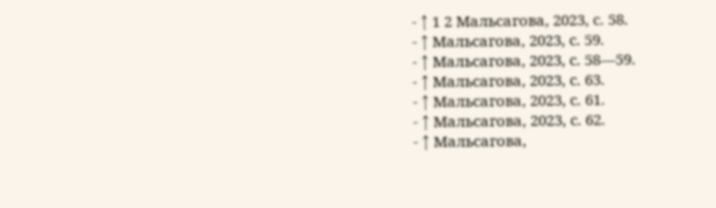- ↑ 1 2 Мальсагова, 2023, с. 58.
- ↑ Мальсагова, 2023, с. 59.
- ↑ Мальсагова, 2023, с. 58—59.
- ↑ Мальсагова, 2023, с. 63.
- ↑ Мальсагова, 2023, с. 61.
- ↑ Мальсагова, 2023, с. 62.
- ↑ Мальсагова,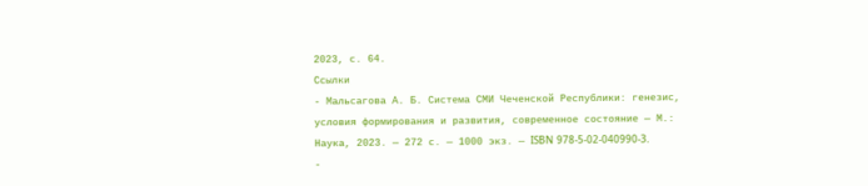2023, с. 64.
Ссылки
- Мальсагова А. Б. Система СМИ Чеченской Республики: генезис, условия формирования и развития, современное состояние — М.: Наука, 2023. — 272 с. — 1000 экз. — ISBN 978-5-02-040990-3.
-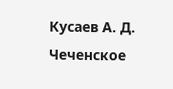Кусаев А. Д. Чеченское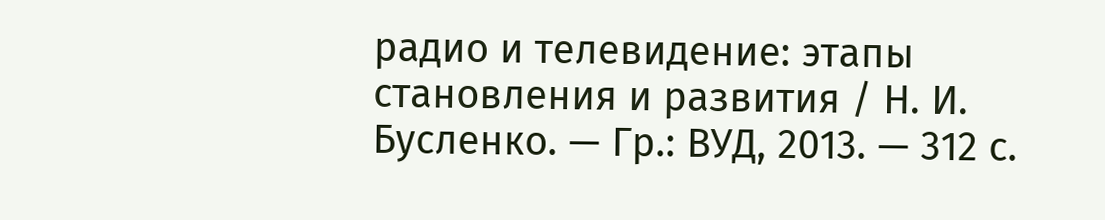радио и телевидение: этапы становления и развития / Н. И. Бусленко. — Гр.: ВУД, 2013. — 312 с.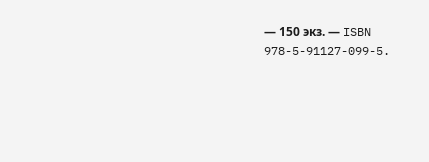— 150 экз. — ISBN 978-5-91127-099-5.